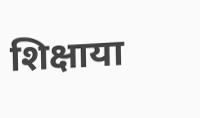शिक्षाया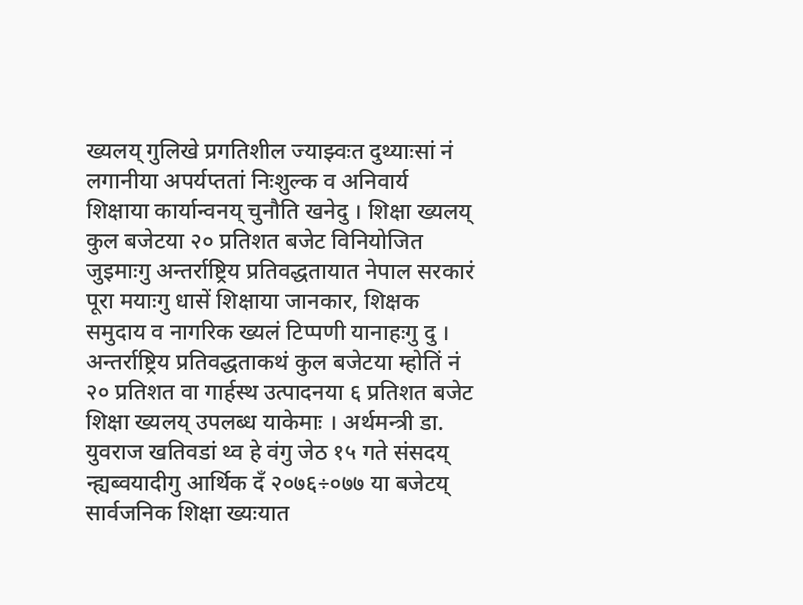ख्यलय् गुलिखे प्रगतिशील ज्याझ्वःत दुथ्याःसां नं लगानीया अपर्यप्ततां निःशुल्क व अनिवार्य शिक्षाया कार्यान्वनय् चुनौति खनेदु । शिक्षा ख्यलय् कुल बजेटया २० प्रतिशत बजेट विनियोजित जुइमाःगु अन्तर्राष्ट्रिय प्रतिवद्धतायात नेपाल सरकारं पूरा मयाःगु धासें शिक्षाया जानकार, शिक्षक समुदाय व नागरिक ख्यलं टिप्पणी यानाहःगु दु ।
अन्तर्राष्ट्रिय प्रतिवद्धताकथं कुल बजेटया म्होतिं नं २० प्रतिशत वा गार्हस्थ उत्पादनया ६ प्रतिशत बजेट शिक्षा ख्यलय् उपलब्ध याकेमाः । अर्थमन्त्री डा. युवराज खतिवडां थ्व हे वंगु जेठ १५ गते संसदय् न्ह्यब्वयादीगु आर्थिक दँ २०७६÷०७७ या बजेटय् सार्वजनिक शिक्षा ख्यःयात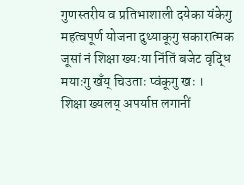गुणस्तरीय व प्रतिभाशाली दयेका यंकेगु महत्वपूर्ण योजना दुथ्याकूगु सकारात्मक जूसां नं शिक्षा ख्यःया निंतिं बजेट वृद्धि मयाःगु खँय् चिउताः प्वंकूगु खः ।
शिक्षा ख्यलय् अपर्याप्त लगानीं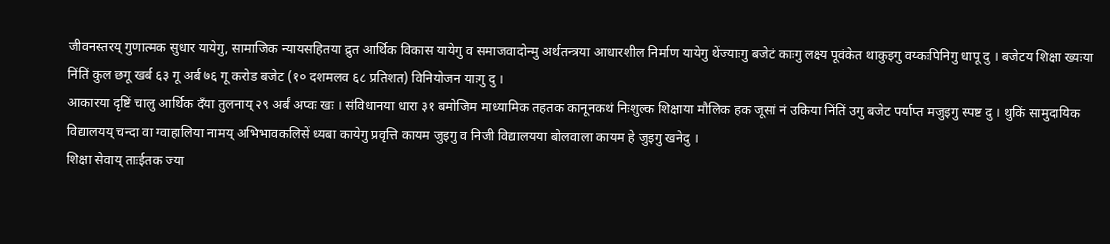जीवनस्तरय् गुणात्मक सुधार यायेगु, सामाजिक न्यायसहितया द्रुत आर्थिक विकास यायेगु व समाजवादोन्मु अर्थतन्त्रया आधारशील निर्माण यायेगु थेंज्याःगु बजेटं काःगु लक्ष्य पूवंकेत थाकुइगु वय्कःपिनिगु धापू दु । बजेटय शिक्षा ख्यःया निंतिं कुल छगू खर्ब ६३ गू अर्ब ७६ गू करोड बजेट (१० दशमलव ६८ प्रतिशत) विनियोजन याःगु दु ।
आकारया दृष्टिं चालु आर्थिक दँया तुलनाय् २९ अर्बं अप्वः खः । संविधानया धारा ३१ बमोजिम माध्यामिक तहतक कानूनकथं निःशुल्क शिक्षाया मौलिक हक जूसां नं उकिया निंतिं उगु बजेट पर्याप्त मजुइगु स्पष्ट दु । थुकिं सामुदायिक विद्यालयय् चन्दा वा ग्वाहालिया नामय् अभिभावकलिसें ध्यबा कायेगु प्रवृत्ति कायम जुइगु व निजी विद्यालयया बोलवाला कायम हे जुइगु खनेदु ।
शिक्षा सेवाय् ताःईतक ज्या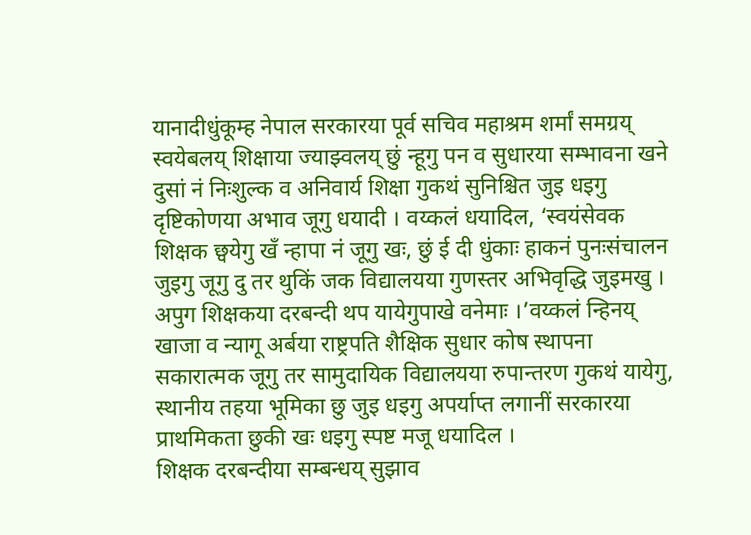यानादीधुंकूम्ह नेपाल सरकारया पूर्व सचिव महाश्रम शर्मां समग्रय् स्वयेबलय् शिक्षाया ज्याझ्वलय् छुं न्हूगु पन व सुधारया सम्भावना खने दुसां नं निःशुल्क व अनिवार्य शिक्षा गुकथं सुनिश्चित जुइ धइगु दृष्टिकोणया अभाव जूगु धयादी । वय्कलं धयादिल, ‘स्वयंसेवक शिक्षक छ्वयेगु खँ न्हापा नं जूगु खः, छुं ई दी धुंकाः हाकनं पुनःसंचालन जुइगु जूगु दु तर थुकिं जक विद्यालयया गुणस्तर अभिवृद्धि जुइमखु ।
अपुग शिक्षकया दरबन्दी थप यायेगुपाखे वनेमाः ।’वय्कलं न्हिनय् खाजा व न्यागू अर्बया राष्ट्रपति शैक्षिक सुधार कोष स्थापना सकारात्मक जूगु तर सामुदायिक विद्यालयया रुपान्तरण गुकथं यायेगु, स्थानीय तहया भूमिका छु जुइ धइगु अपर्याप्त लगानीं सरकारया प्राथमिकता छुकी खः धइगु स्पष्ट मजू धयादिल ।
शिक्षक दरबन्दीया सम्बन्धय् सुझाव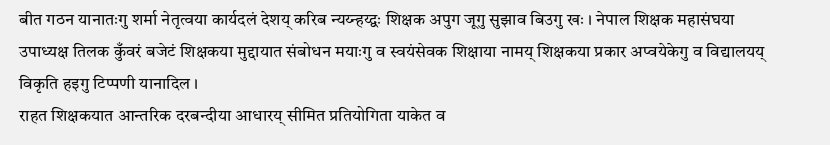बीत गठन यानातःगु शर्मा नेतृत्वया कार्यदलं देशय् करिब न्यय्न्हय्द्वः शिक्षक अपुग जूगु सुझाव बिउगु खः । नेपाल शिक्षक महासंघया उपाध्यक्ष तिलक कुँवरं बजेटं शिक्षकया मुद्दायात संबोधन मयाःगु व स्वयंसेवक शिक्षाया नामय् शिक्षकया प्रकार अप्वयेकेगु व विद्यालयय् विकृति हइगु टिप्पणी यानादिल ।
राहत शिक्षकयात आन्तरिक दरबन्दीया आधारय् सीमित प्रतियोगिता याकेत व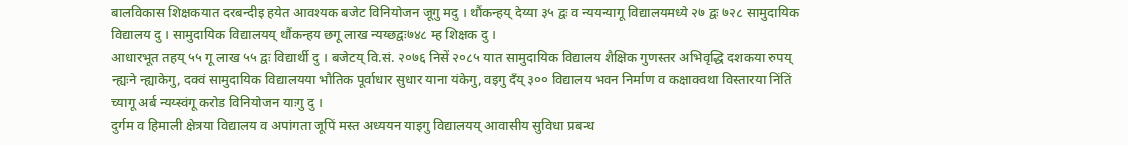बालविकास शिक्षकयात दरबन्दीइ हयेत आवश्यक बजेट विनियोजन जूगु मदु । थौंकन्हय् देय्या ३५ द्वः व न्ययन्यागू विद्यालयमध्ये २७ द्वः ७२८ सामुदायिक विद्यालय दु । सामुदायिक विद्यालयय् थौंकन्हय छगू लाख न्यय्छद्वः७४८ म्ह शिक्षक दु ।
आधारभूत तहय् ५५ गू लाख ५५ द्वः विद्यार्थी दु । बजेटय् वि.सं. २०७६ निसें २०८५ यात सामुदायिक विद्यालय शैक्षिक गुणस्तर अभिवृद्धि दशकया रुपय् न्ह्यःने न्ह्याकेगु, दक्वं सामुदायिक विद्यालयया भौतिक पूर्वाधार सुधार याना यंकेगु, वइगु दँय् ३०० विद्यालय भवन निर्माण व कक्षाक्वथा विस्तारया निंतिं च्यागू अर्ब न्यय्स्वंगू करोड विनियोजन याःगु दु ।
दुर्गम व हिमाली क्षेत्रया विद्यालय व अपांगता जूपिं मस्त अध्ययन याइगु विद्यालयय् आवासीय सुविधा प्रबन्ध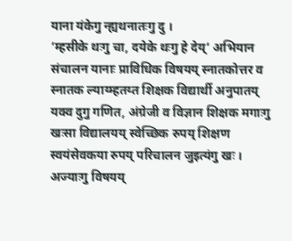याना यंकेगु न्ह्यथनातःगु दु ।
‘म्हसीके थःगु चा, दयेके थःगु हे देय्’ अभियान संचालन यानाः प्राविधिक विषयय् स्नातकोत्तर व स्नातक ल्याय्म्हतय्त शिक्षक विद्यार्थी अनुपातय् यक्व दुगु गणित, अंग्रेजी व विज्ञान शिक्षक मगाःगु खःसा विद्यालयय् स्वेच्छिक रुपय् शिक्षण स्वयंसेवकया रुपय् परिचालन जुइत्यंगु खः ।
अज्याःगु विषयय्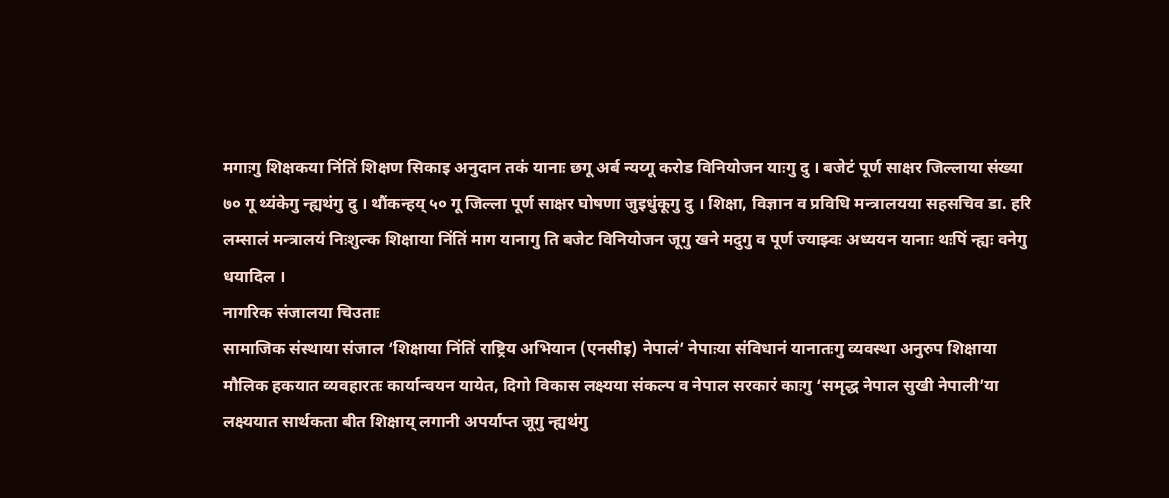मगाःगु शिक्षकया निंतिं शिक्षण सिकाइ अनुदान तकं यानाः छगू अर्ब न्यय्गू करोड विनियोजन याःगु दु । बजेटं पूर्ण साक्षर जिल्लाया संख्या ७० गू थ्यंकेगु न्ह्यथंगु दु । थौंकन्हय् ५० गू जिल्ला पूर्ण साक्षर घोषणा जुइधुंकूगु दु । शिक्षा, विज्ञान व प्रविधि मन्त्रालयया सहसचिव डा. हरि लम्सालं मन्त्रालयं निःशुल्क शिक्षाया निंतिं माग यानागु ति बजेट विनियोजन जूगु खने मदुगु व पूर्ण ज्याझ्वः अध्ययन यानाः थःपिं न्ह्यः वनेगु धयादिल ।
नागरिक संजालया चिउताः
सामाजिक संस्थाया संजाल ‘शिक्षाया निंतिं राष्ट्रिय अभियान (एनसीइ) नेपालं’ नेपाःया संविधानं यानातःगु व्यवस्था अनुरुप शिक्षाया मौलिक हकयात व्यवहारतः कार्यान्वयन यायेत, दिगो विकास लक्ष्यया संकल्प व नेपाल सरकारं काःगु ‘समृद्ध नेपाल सुखी नेपाली’या लक्ष्ययात सार्थकता बीत शिक्षाय् लगानी अपर्याप्त जूगु न्ह्यथंगु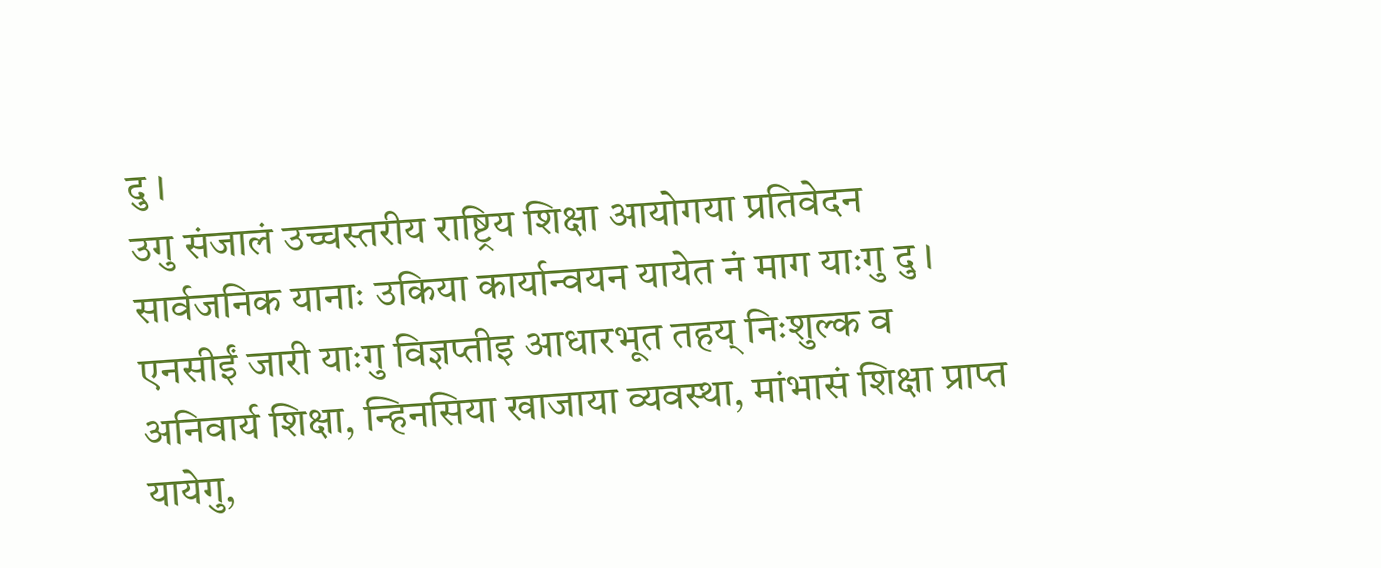दु ।
उगु संजालं उच्चस्तरीय राष्ट्रिय शिक्षा आयोगया प्रतिवेदन सार्वजनिक यानाः उकिया कार्यान्वयन यायेत नं माग याःगु दु ।
एनसीईं जारी याःगु विज्ञप्तीइ आधारभूत तहय् निःशुल्क व अनिवार्य शिक्षा, न्हिनसिया खाजाया व्यवस्था, मांभासं शिक्षा प्राप्त यायेगु,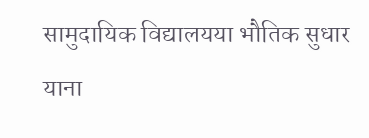सामुदायिक विद्यालयया भौतिक सुधार याना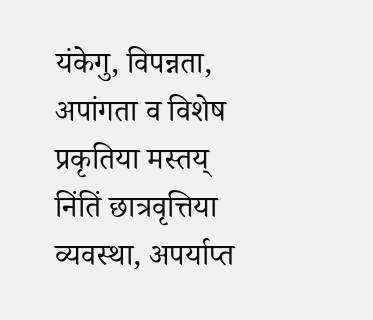यंकेगु, विपन्नता, अपांगता व विशेष प्रकृतिया मस्तय् निंतिं छात्रवृत्तिया व्यवस्था, अपर्याप्त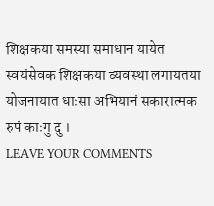शिक्षकया समस्या समाधान यायेत स्वयंसेवक शिक्षकया व्यवस्था लगायतया योजनायात धाःसा अभियानं सकारात्मक रुपं काःगु दु ।
LEAVE YOUR COMMENTS